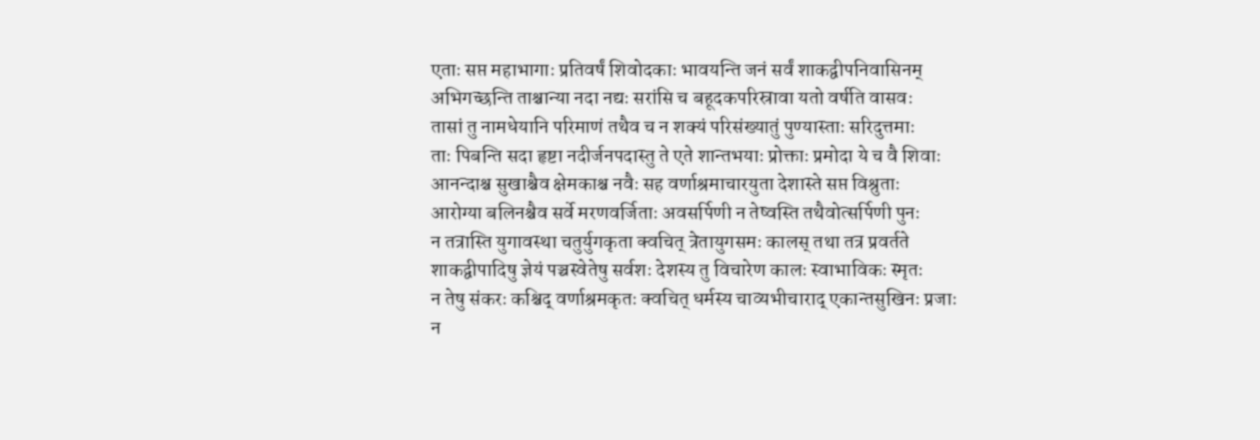एताः सप्त महाभागाः प्रतिवर्षं शिवोदकाः भावयन्ति जनं सर्वं शाकद्वीपनिवासिनम्
अभिगच्छन्ति ताश्चान्या नदा नद्यः सरांसि च बहूदकपरिस्रावा यतो वर्षति वासवः
तासां तु नामधेयानि परिमाणं तथैव च न शक्यं परिसंख्यातुं पुण्यास्ताः सरिदुत्तमाः
ताः पिबन्ति सदा हृष्टा नदीर्जनपदास्तु ते एते शान्तभयाः प्रोक्ताः प्रमोदा ये च वै शिवाः
आनन्दाश्च सुखाश्चैव क्षेमकाश्च नवैः सह वर्णाश्रमाचारयुता देशास्ते सप्त विश्रुताः
आरोग्या बलिनश्चैव सर्वे मरणवर्जिताः अवसर्पिणी न तेष्वस्ति तथैवोत्सर्पिणी पुनः
न तत्रास्ति युगावस्था चतुर्युगकृता क्वचित् त्रेतायुगसमः कालस् तथा तत्र प्रवर्तते
शाकद्वीपादिषु ज्ञेयं पञ्चस्वेतेषु सर्वशः देशस्य तु विचारेण कालः स्वाभाविकः स्मृतः
न तेषु संकरः कश्चिद् वर्णाश्रमकृतः क्वचित् धर्मस्य चाव्यभीचाराद् एकान्तसुखिनः प्रजाः
न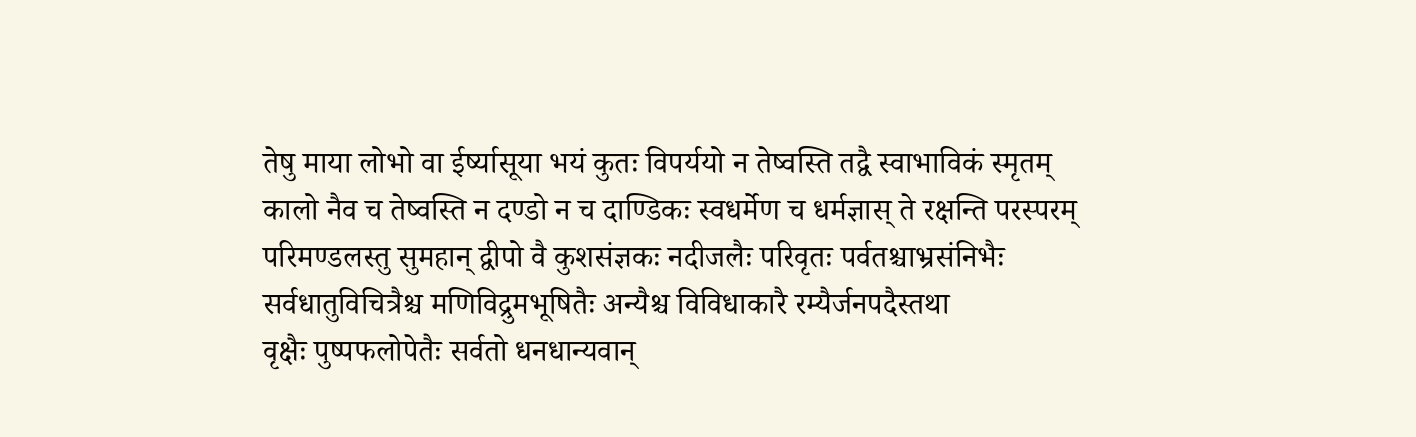तेषु माया लोभो वा ईर्ष्यासूया भयं कुतः विपर्ययो न तेष्वस्ति तद्वै स्वाभाविकं स्मृतम्
कालो नैव च तेष्वस्ति न दण्डो न च दाण्डिकः स्वधर्मेण च धर्मज्ञास् ते रक्षन्ति परस्परम्
परिमण्डलस्तु सुमहान् द्वीपो वै कुशसंज्ञकः नदीजलैः परिवृतः पर्वतश्चाभ्रसंनिभैः
सर्वधातुविचित्रैश्च मणिविद्रुमभूषितैः अन्यैश्च विविधाकारै रम्यैर्जनपदैस्तथा
वृक्षैः पुष्पफलोपेतैः सर्वतो धनधान्यवान्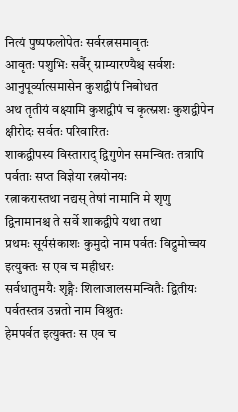नित्यं पुष्पफलोपेतः सर्वरत्नसमावृतः
आवृतः पशुभिः सर्वैर् ग्राम्यारण्यैश्च सर्वशः आनुपूर्व्यात्समासेन कुशद्वीपं निबोधत
अथ तृतीयं वक्ष्यामि कुशद्वीपं च कृत्स्नशः कुशद्वीपेन क्षीरोदः सर्वतः परिवारितः
शाकद्वीपस्य विस्ताराद् द्विगुणेन समन्वितः तत्रापि पर्वताः सप्त विज्ञेया रत्नयोनयः
रत्नाकरास्तथा नद्यस् तेषां नामानि मे शृणु द्विनामानश्च ते सर्वे शाकद्वीपे यथा तथा
प्रथमः सूर्यसंकाशः कुमुदो नाम पर्वतः विद्रुमोच्चय इत्युक्तः स एव च महीधरः
सर्वधातुमयैः शृङ्गैः शिलाजालसमन्वितैः द्वितीयः पर्वतस्तत्र उन्नतो नाम विश्रुतः
हेमपर्वत इत्युक्तः स एव च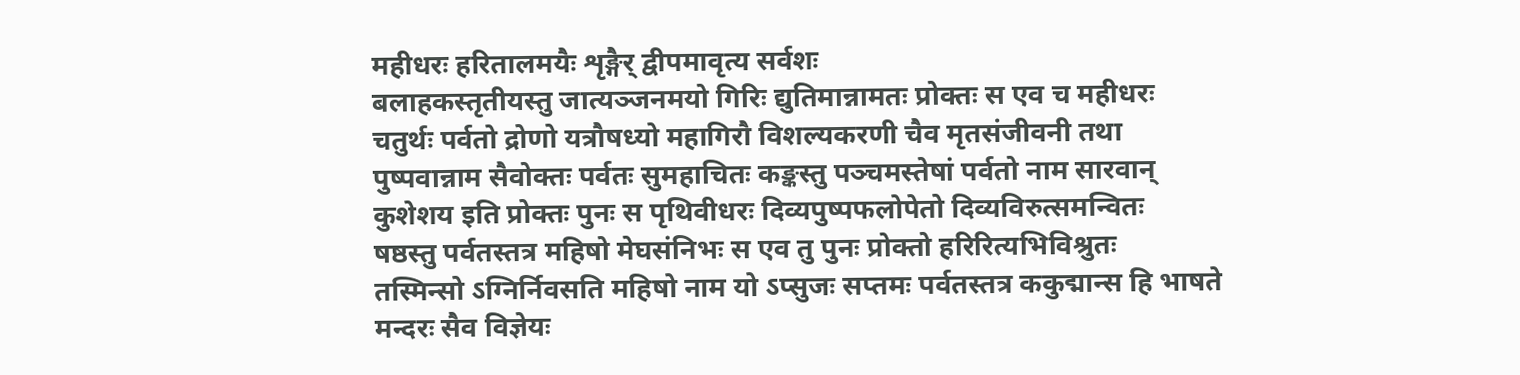महीधरः हरितालमयैः शृङ्गैर् द्वीपमावृत्य सर्वशः
बलाहकस्तृतीयस्तु जात्यञ्जनमयो गिरिः द्युतिमान्नामतः प्रोक्तः स एव च महीधरः
चतुर्थः पर्वतो द्रोणो यत्रौषध्यो महागिरौ विशल्यकरणी चैव मृतसंजीवनी तथा
पुष्पवान्नाम सैवोक्तः पर्वतः सुमहाचितः कङ्कस्तु पञ्चमस्तेषां पर्वतो नाम सारवान्
कुशेशय इति प्रोक्तः पुनः स पृथिवीधरः दिव्यपुष्पफलोपेतो दिव्यविरुत्समन्वितः
षष्ठस्तु पर्वतस्तत्र महिषो मेघसंनिभः स एव तु पुनः प्रोक्तो हरिरित्यभिविश्रुतः
तस्मिन्सो ऽग्निर्निवसति महिषो नाम यो ऽप्सुजः सप्तमः पर्वतस्तत्र ककुद्मान्स हि भाषते
मन्दरः सैव विज्ञेयः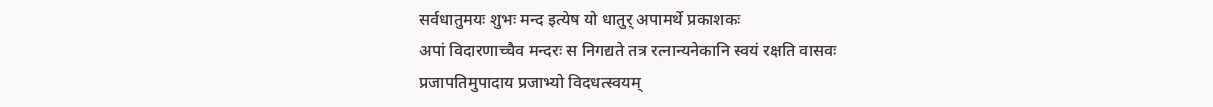सर्वधातुमयः शुभः मन्द इत्येष यो धातुर् अपामर्थे प्रकाशकः
अपां विदारणाच्चैव मन्दरः स निगद्यते तत्र रत्नान्यनेकानि स्वयं रक्षति वासवः
प्रजापतिमुपादाय प्रजाभ्यो विदधत्स्वयम्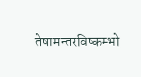तेषामन्तरविष्कम्भो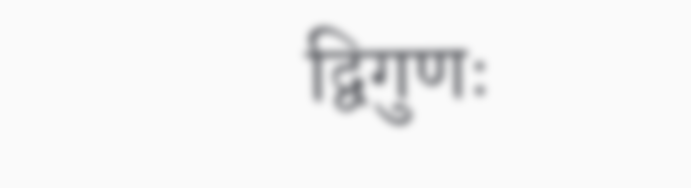द्विगुणः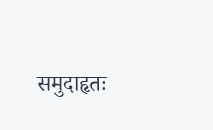समुदाहृतः